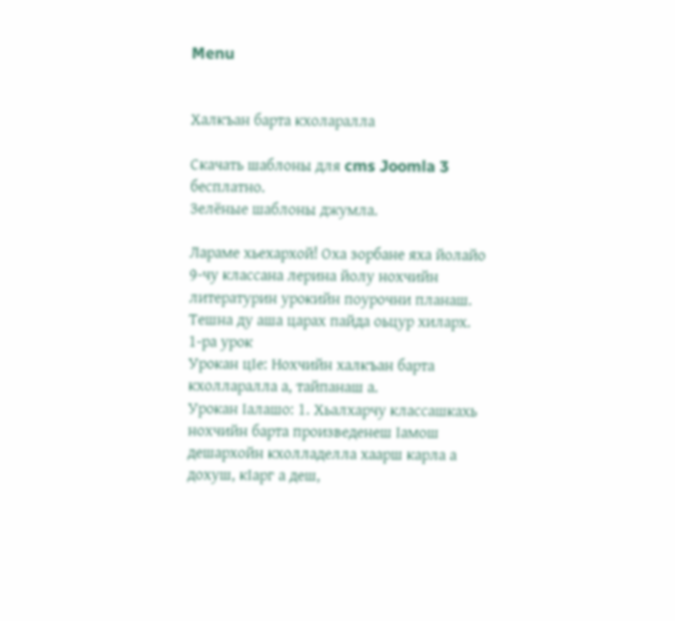Menu


Халкъан барта кхоларалла

Скачать шаблоны для cms Joomla 3 бесплатно.
Зелёные шаблоны джумла.

Лараме хьехархой! Оха зорбане яха йолайо 9-чу классана лерина йолу нохчийн литературин урокийн поурочни планаш. Тешна ду аша царах пайда оьцур хиларх.
1-ра урок
Урокан цIе: Нохчийн халкъан барта кхолларалла а, тайпанаш а.
Урокан Iалашо: 1. Хьалхарчу классашкахь нохчийн барта произведенеш Iамош дешархойн кхолладелла хаарш карла а дохуш, кIарг а деш,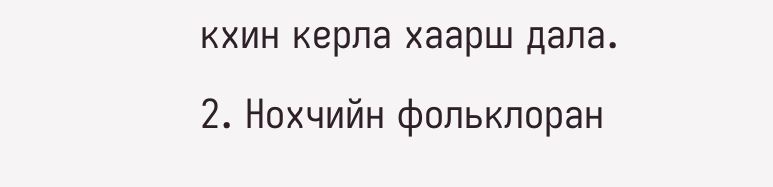кхин керла хаарш дала.
2. Нохчийн фольклоран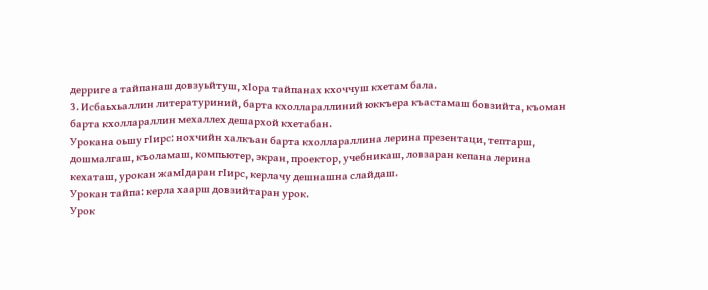дерриге а тайпанаш довзуьйтуш, хIора тайпанах кхоччуш кхетам бала.
3. Исбаьхьаллин литературиний, барта кхоллараллиний юккъера къастамаш бовзийта, къоман барта кхоллараллин мехаллех дешархой кхетабан.
Урокана оьшу гIирс: нохчийн халкъан барта кхоллараллина лерина презентаци, тептарш, дошмалгаш, къоламаш, компьютер, экран, проектор, учебникаш, ловзаран кепана лерина кехаташ, урокан жамIдаран гIирс, керлачу дешнашна слайдаш.
Урокан тайпа: керла хаарш довзийтаран урок.
Урок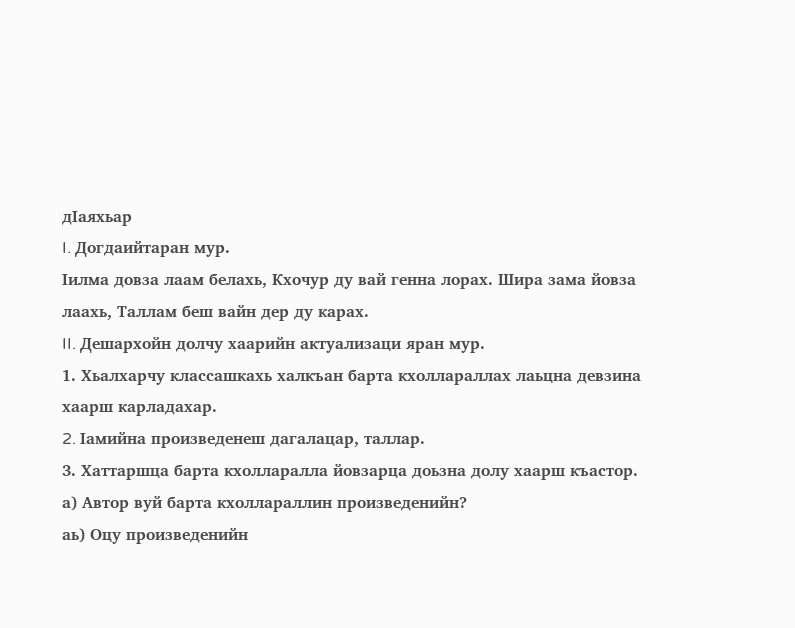дIаяхьар
I. Догдаийтаран мур.
Iилма довза лаам белахь, Кхочур ду вай генна лорах. Шира зама йовза лаахь, Таллам беш вайн дер ду карах.
II. Дешархойн долчу хаарийн актуализаци яран мур.
1. Хьалхарчу классашкахь халкъан барта кхоллараллах лаьцна девзина хаарш карладахар.
2. Iамийна произведенеш дагалацар, таллар.
3. Хаттаршца барта кхолларалла йовзарца доьзна долу хаарш къастор.
а) Автор вуй барта кхоллараллин произведенийн?
аь) Оцу произведенийн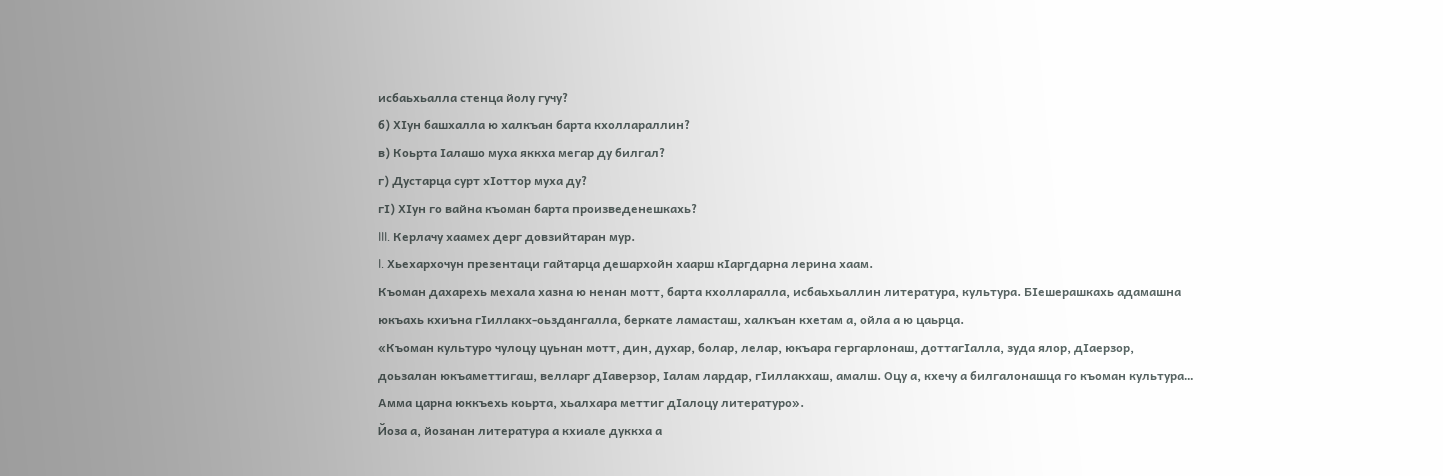исбаьхьалла стенца йолу гучу?
б) ХIун башхалла ю халкъан барта кхоллараллин?
в) Коьрта Iалашо муха яккха мегар ду билгал?
г) Дустарца сурт хIоттор муха ду?
гI) ХIун го вайна къоман барта произведенешкахь?
III. Керлачу хаамех дерг довзийтаран мур.
I. Хьехархочун презентаци гайтарца дешархойн хаарш кIаргдарна лерина хаам.
Къоман дахарехь мехала хазна ю ненан мотт, барта кхолларалла, исбаьхьаллин литература, культура. БIешерашкахь адамашна юкъахь кхиъна гIиллакх-оьздангалла, беркате ламасташ, халкъан кхетам а, ойла а ю цаьрца.
«Къоман культуро чулоцу цуьнан мотт, дин, духар, болар, лелар, юкъара гергарлонаш, доттагIалла, зуда ялор, дIаерзор, доьзалан юкъаметтигаш, велларг дIаверзор, Iалам лардар, гIиллакхаш, амалш. Оцу а, кхечу а билгалонашца го къоман культура… Амма царна юккъехь коьрта, хьалхара меттиг дIалоцу литературо».
Йоза а, йозанан литература а кхиале дуккха а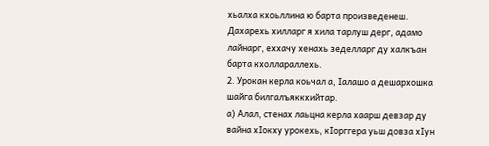хьалха кхоьллина ю барта произведенеш. Дахарехь хилларг я хила тарлуш дерг, адамо лайнарг, еххачу хенахь зеделларг ду халкъан барта кхоллараллехь.
2. Урокан керла коьчал а, Iалашо а дешархошка шайга билгалъяккхийтар.
а) Алал, стенах лаьцна керла хаарш девзар ду вайна хIокху урокехь, кIорггера уьш довза хIун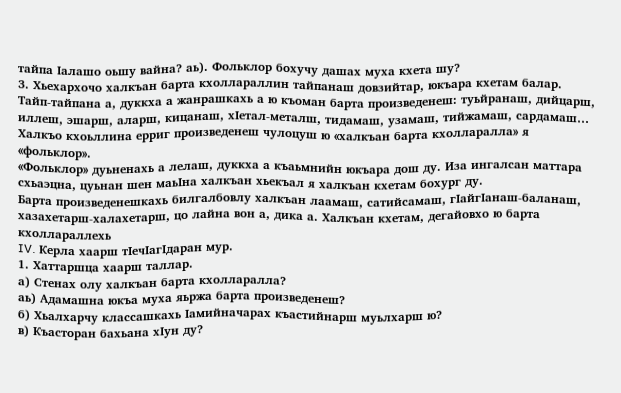тайпа Iалашо оьшу вайна? аь). Фольклор бохучу дашах муха кхета шу?
3. Хьехархочо халкъан барта кхоллараллин тайпанаш довзийтар, юкъара кхетам балар.
Тайп-тайпана а, дуккха а жанрашкахь а ю къоман барта произведенеш: туьйранаш, дийцарш, иллеш, эшарш, аларш, кицанаш, хIетал-металш, тидамаш, узамаш, тийжамаш, сардамаш… Халкъо кхоьллина ерриг произведенеш чулоцуш ю «халкъан барта кхолларалла» я «фольклор».
«Фольклор» дуьненахь а лелаш, дуккха а къаьмнийн юкъара дош ду. Иза ингалсан маттара схьаэцна, цуьнан шен маьIна халкъан хьекъал я халкъан кхетам бохург ду.
Барта произведенешкахь билгалбовлу халкъан лаамаш, сатийсамаш, гIайгIанаш-баланаш, хазахетарш-халахетарш, цо лайна вон а, дика а. Халкъан кхетам, дегайовхо ю барта кхоллараллехь
IV. Керла хаарш тIечIагIдаран мур.
1. Хаттаршца хаарш таллар.
а) Стенах олу халкъан барта кхолларалла?
аь) Адамашна юкъа муха яьржа барта произведенеш?
б) Хьалхарчу классашкахь Iамийначарах къастийнарш муьлхарш ю?
в) Къасторан бахьана хIун ду?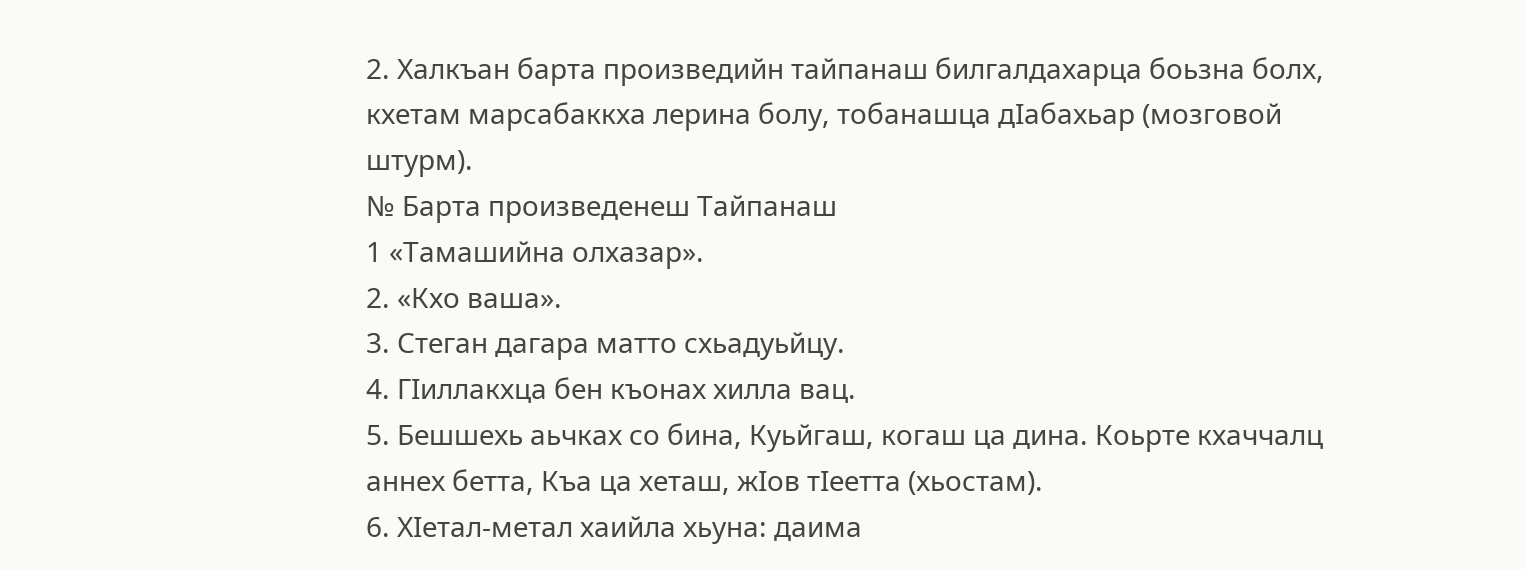2. Халкъан барта произведийн тайпанаш билгалдахарца боьзна болх, кхетам марсабаккха лерина болу, тобанашца дIабахьар (мозговой штурм).
№ Барта произведенеш Тайпанаш
1 «Тамашийна олхазар».
2. «Кхо ваша».
3. Стеган дагара матто схьадуьйцу.
4. ГIиллакхца бен къонах хилла вац.
5. Бешшехь аьчках со бина, Куьйгаш, когаш ца дина. Коьрте кхаччалц аннех бетта, Къа ца хеташ, жIов тIеетта (хьостам).
6. ХIетал-метал хаийла хьуна: даима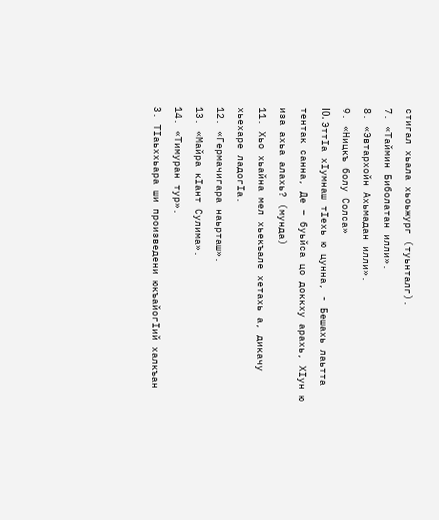стигал хьала хьоьжург (туьнталг).
7. «Таймин Биболатан илли».
8. «Эвтархойн Ахьмадан илли».
9. «Ницкъ болу Солса»
I0. ЭттIа хIумнаш тIехь ю цунна, - Бешахь лаьтта тентак санна, Де – буьйса цо доккху арахь, ХIун ю иза ахьа алахь? (мунда)
11. Хьо хьайна мел хьекъале хетахь а, дикачу хьехаре ладогIа.
12. «Гермачигара наьрташ».
13. «Майра кIант Сулима».
14. «Тимуран тур».
3. ТIаьххьара ши произведени юкъайогIий халкъан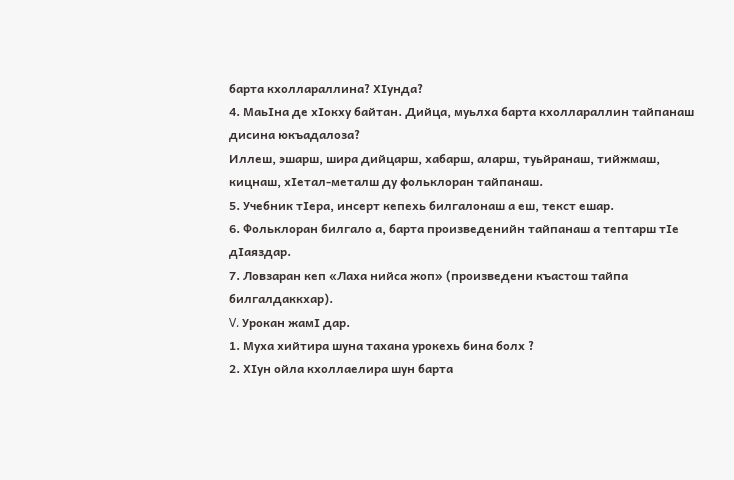барта кхоллараллина? ХIунда?
4. МаьIна де хIокху байтан. Дийца, муьлха барта кхоллараллин тайпанаш дисина юкъадалоза?
Иллеш, эшарш, шира дийцарш, хабарш, аларш, туьйранаш, тийжмаш, кицнаш, хIетал-металш ду фольклоран тайпанаш.
5. Учебник тIера, инсерт кепехь билгалонаш а еш, текст ешар.
6. Фольклоран билгало а, барта произведенийн тайпанаш а тептарш тIе дIаяздар.
7. Ловзаран кеп «Лаха нийса жоп» (произведени къастош тайпа билгалдаккхар).
V. Урокан жамI дар.
1. Муха хийтира шуна тахана урокехь бина болх ?
2. ХIун ойла кхоллаелира шун барта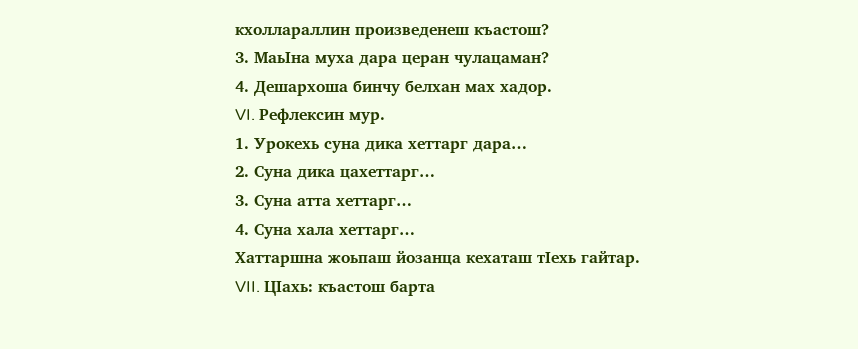кхоллараллин произведенеш къастош?
3. МаьIна муха дара церан чулацаман?
4. Дешархоша бинчу белхан мах хадор.
VI. Рефлексин мур.
1. Урокехь суна дика хеттарг дара…
2. Суна дика цахеттарг…
3. Суна атта хеттарг…
4. Суна хала хеттарг…
Хаттаршна жоьпаш йозанца кехаташ тIехь гайтар.
VII. ЦIахь: къастош барта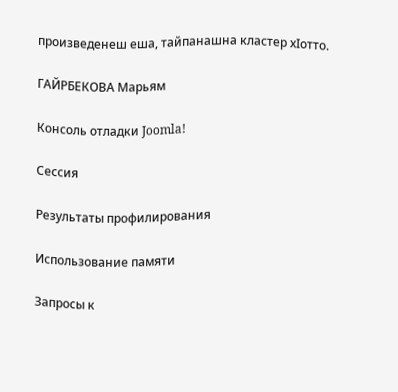произведенеш еша, тайпанашна кластер хIотто.

ГАЙРБЕКОВА Марьям

Консоль отладки Joomla!

Сессия

Результаты профилирования

Использование памяти

Запросы к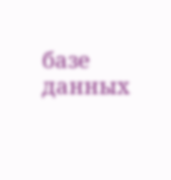базе данных